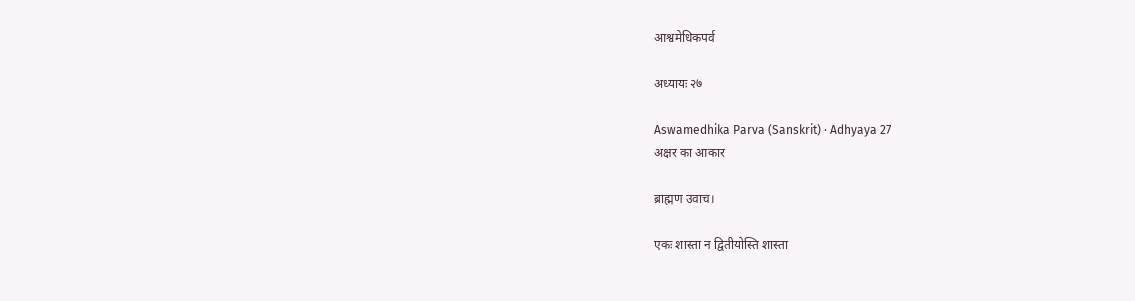आश्वमेधिकपर्व

अध्यायः २७

Aswamedhika Parva (Sanskrit) · Adhyaya 27
अक्षर का आकार

ब्राह्मण उवाच।

एकः शास्ता न द्वितीयोस्ति शास्ता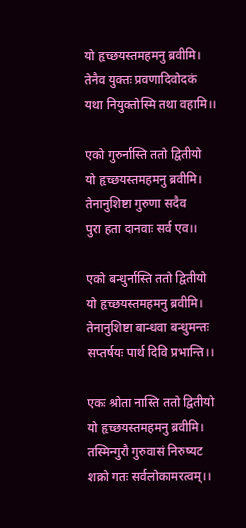यो हृच्छयस्तमहमनु ब्रवीमि।
तेनैव युक्तः प्रवणादिवोदकं
यथा नियुक्तोस्मि तथा वहामि।।

एको गुरुर्नास्ति ततो द्वितीयो
यो हृच्छयस्तमहमनु ब्रवीमि।
तेनानुशिष्टा गुरुणा सदैव
पुरा हता दानवाः सर्व एव।।

एको बन्धुर्नास्ति ततो द्वितीयो
यो हृच्छयस्तमहमनु ब्रवीमि।
तेनानुशिष्टा बान्धवा बन्धुमन्तः
सप्तर्षयः पार्थ दिवि प्रभान्ति।।

एकः श्रोता नास्ति ततो द्वितीयो
यो हृच्छयस्तमहमनु ब्रवीमि।
तस्मिन्गुरौ गुरुवासं निरुष्यट
शक्रो गतः सर्वलोकामरत्वम्।।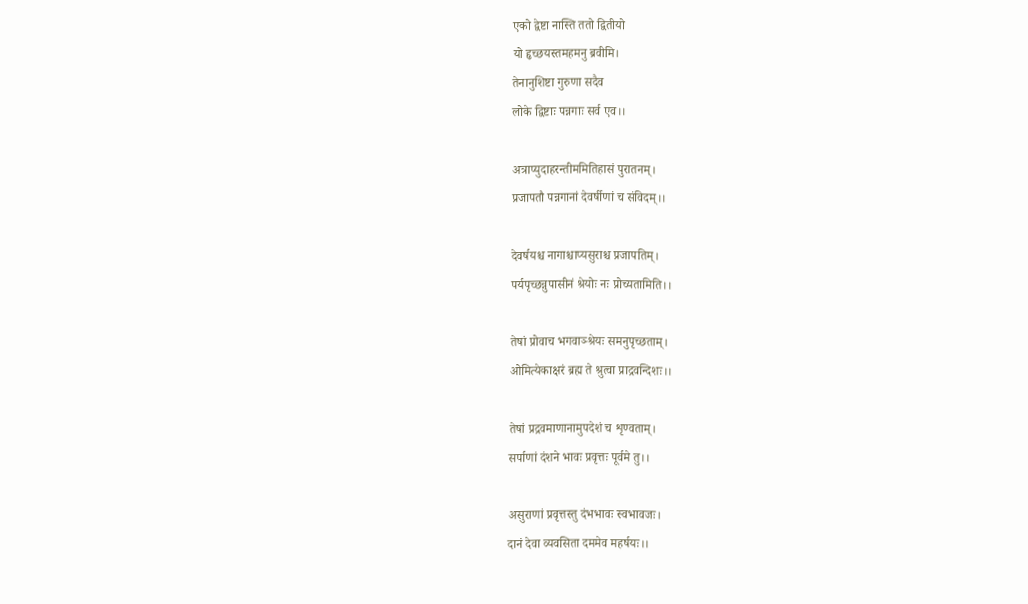एको द्वेष्टा नास्ति ततो द्वितीयो
यो हृच्छयस्तमहमनु ब्रवीमि।
तेनानुशिष्टा गुरुणा सदैव
लोके द्विष्टाः पन्नगाः सर्व एव।।

अत्राप्युदाहरन्तीममितिहासं पुरातनम्।
प्रजापतौ पन्नगानां देवर्षीणां च संविदम्।।

देवर्षयश्च नागाश्चाप्यसुराश्च प्रजापतिम्।
पर्यपृच्छन्नुपासीनं श्रेयोः नः प्रोच्यतामिति।।

तेषां प्रोवाच भगवाञ्श्रेयः समनुपृच्छताम्।
ओमित्येकाक्षरं ब्रह्म ते श्रुत्वा प्राद्रवन्दिशः।।

तेषां प्रद्रवमाणानामुपदेशं च शृण्वताम्।
सर्पाणां दंशने भावः प्रवृत्तः पूर्वमे तु।।

असुराणां प्रवृत्तस्तु दंभभावः स्वभावजः।
दानं देवा व्यवसिता दममेव महर्षयः।।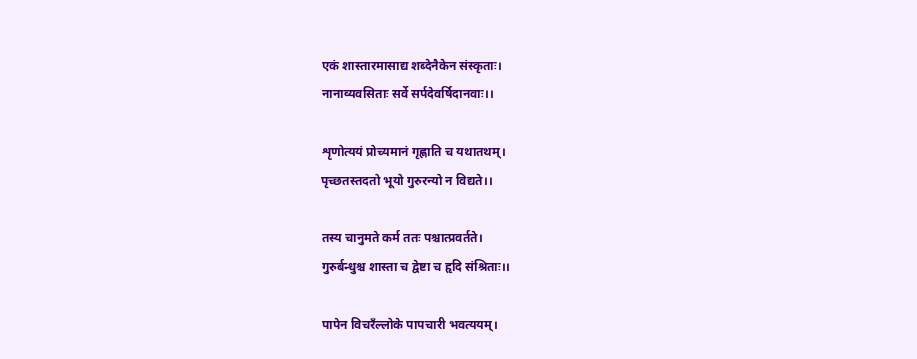एकं शास्तारमासाद्य शब्देनैकेन संस्कृताः।
नानाव्यवसिताः सर्वे सर्पदेवर्षिदानवाः।।

शृणोत्ययं प्रोच्यमानं गृह्णाति च यथातथम्।
पृच्छतस्तदतो भूयो गुरुरन्यो न विद्यते।।

तस्य चानुमते कर्म ततः पश्चात्प्रवर्तते।
गुरुर्बन्धुश्च शास्ता च द्वेष्टा च हृदि संश्रिताः।।

पापेन विचरँल्लोके पापचारी भवत्ययम्।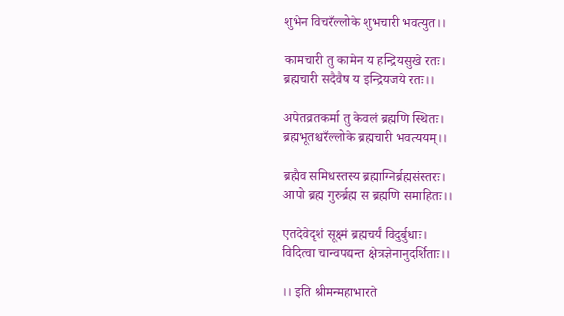शुभेन विचरँल्लोके शुभचारी भवत्युत।।

कामचारी तु कामेन य हन्द्रियसुखे रतः।
ब्रह्मचारी सदैवैष य इन्द्रियजये रतः।।

अपेतव्रतकर्मा तु केवलं ब्रह्मणि स्थितः।
ब्रह्मभूतश्चरँल्लोके ब्रह्मचारी भवत्ययम्।।

ब्रह्मैव समिधस्तस्य ब्रह्माग्निर्ब्रह्मसंस्तरः।
आपो ब्रह्म गुरुर्ब्रह्म स ब्रह्मणि समाहितः।।

एतदेवेदृशं सूक्ष्मं ब्रह्मचर्यं विदुर्बुधाः।
विदित्वा चान्वपद्यन्त क्षेत्रज्ञेनानुदर्शिताः।।

।। इति श्रीमन्महाभारते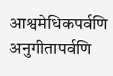आश्वमेधिकपर्वणि
अनुगीतापर्वणि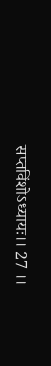सप्तविंशोऽध्यायः।। 27 ।।